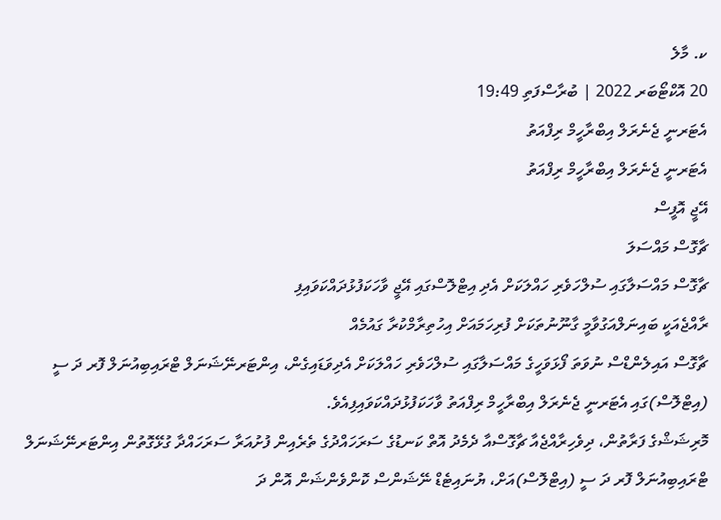ކ. މާލެ
20 އޮކްޓޯބަރ 2022 | ބުރާސްފަތި 19:49
އެޓަރނީ ޖެނެރަލް އިބްރާހީމް ރިފްއަތު
އެޓަރނީ ޖެނެރަލް އިބްރާހީމް ރިފްއަތު
އޭޖީ އޮފީސް
ޗާގޮސް މައްސަލަ
ޗާގޮސް މައްސަލާގައި ސުލްހަވެރި ހައްލަކަށް އެދި އިޓްލޮސްގައި އޭޖީ ވާހަކަފުޅުދައްކަވައިފި
ރާއްޖެއަކީ ބައިނަލްއަގުވާމީ ގާނޫނުތަކަށް ފުރިހަމައަށް އިހުތިރާމްކުރާ ގައުމެއް
ޗާގޮސް އައިލެންޑްސް ނުވަތަ ފޯޅަވަހީގެ މައްސަލާގައި ސުލްހަވެރި ހައްލަކަށް އެދިވަޑައިގެން، އިންޓަރނޭޝަނަލް ޓްރައިބިއުނަލް ފޮރ ދަ ސީ (އިޓްލޮސް)ގައި އެޓަރނީ ޖެނެރަލް އިބްރާހީމް ރިފްއަތު ވާހަކަފުޅުދައްކަވައިފިއެވެ.
މޮރިޝަޝްގެ ފަރާތުން، ދިވެހިރާއްޖެއާ ޗާގޮސްއާ ދެމެދު އޮތް ކަނޑުގެ ސަރަހައްދުގެ ތެރެއިން ފުށުއަރާ ސަރަހައްދާ ގުޅޭގޮތުން އިންޓަރނޭޝަނަލް ޓްރައިބިއުނަލް ފޮރ ދަ ސީ (އިޓްލޮސް)އަށް، ޔުނައިޓެޑް ނޭޝަންސް ކޮންވެންޝަން އޮން ދަ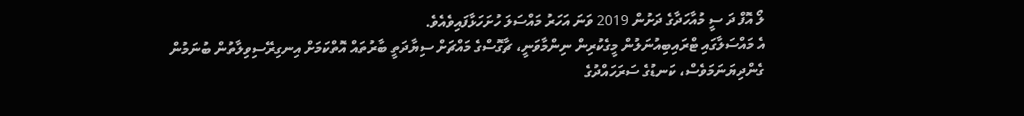ލޯ އޮފް ދަ ސީ މުއާހަދާގެ ދަށުން 2019 ވަނަ އަހަރު މައްސަލަ ހުށަހަޅާފައިވެއެވެ.
އެ މައްސަލާގައި ޓްރައިބިއުނަލުން މީގެކުރިން ނިންމާވަނީ، ޗާގޮސްގެ މައްޗަށް ސިޔާދަތީ ބާރުތައް އޮތްކަމަށް އިނގިރޭސިވިލާތުން ބުނަމުން ގެންދިޔަނަމަވެސް، ކަނޑުގެ ސަރަހައްދުގެ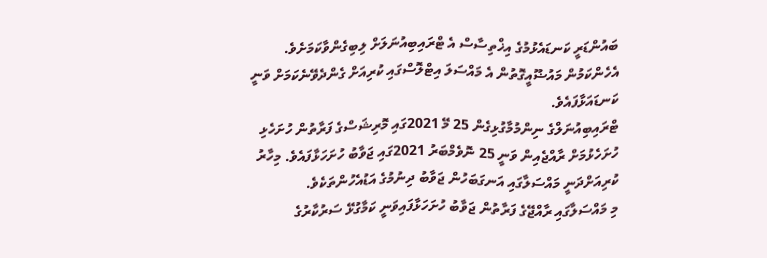ބައުންޑަރީ ކަނޑައެޅުމުގެ އިޚްތިސާސް އެ ޓްރައިބިއުނަލަށް ލިބިގެންވާކަމަށެވެ. އެހެންކަމުން މައުޟޫއީގޮތުން އެ މައްސަލަ އިޓްލޮސްގައި ކުރިއަށް ގެންދެވޭނެކަމަށް ވަނީ ކަނޑައަޅާފައެވެ.
ޓްރައިބިއުނަލްގެ ނިންމުމާގުޅިގެން 25 މޭ 2021ގައި މޮރިޝަސްގެ ފަރާތުން ހުށަހެޅި ހުށަހެޅުމަށް ރާއްޖެއިން ވަނީ 25 ނޮވެމްބަރު 2021ގައި ޖަވާބު ހުށަހަޅާފައެވެ. މިހާރު ކުރިއަށްދަނީ މައްސަލާގައި އަނގަބަހުން ޖަވާބު ދިނުމުގެ އަޑުއެހުންތަކެވެ.
މި މައްސަލާގައި ރާއްޖޭގެ ފަރާތުން ޖަވާބު ހުށަހަޅާފައިވަނީ ކަމާގުޅޭ ސަރުކާރުގެ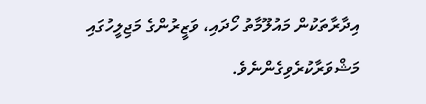އިދާރާތަކުން މައުލޫމާތު ހޯދައި، ވަޒީރުންގެ މަޖިލީހުގައި މަޝްވަރާކުރެވިގެންނެވެ.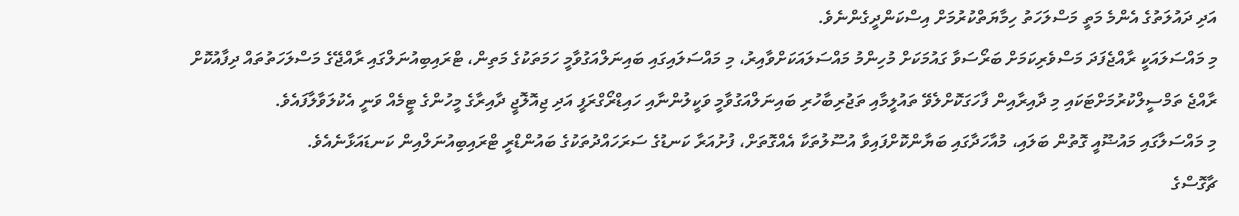އަދި ދައުލަތުގެ އެންމެ މަތީ މަސްލަހަތު ހިމާޔަތްކުރުމަށް އިސްކަންދީގެންނެވެ.
މި މައްސަލައަކީ ރާއްޖެފަދަ މަސްވެރިކަމަށް ބަރޯސަވާ ގައުމަކަށް މުހިންމު މައްސަލައަކަށްވާއިރު، މި މައްސަލައިގައި ބައިނަލްއަގުވާމީ ހަމަތަކުގެ މަތިން، ޓްރައިބިއުނަލްގައި ރާއްޖޭގެ މަސްލަހަތުތައް ދިފާއުކޮށް ރާއްޖެ ތަމްސީލްކުރުމަށްޓަކައި މި ދާއިރާއިން ފާހަގަކޮށްލެވޭ ތައުލީމާއި ތަޖުރިބާހުރި ބައިނަލްއަގުވާމީ ވަކީލުންނާއި ހައިޑްރޯގްރަފީ އަދި ޖިއޮލޮޖީ ދާއިރާގެ މީހުންގެ ޓީމެއް ވަނީ އެކުލަވާލާފައެވެ.
މި މައްސަލާގައި މައުޟޫއީ ގޮތުން ބަލައި، މުއާހަދާގައި ބަޔާންކޮށްފައިވާ އުސޫލުތަކާ އެއްގޮތަށް، ފުށުއަރާ ކަނޑުގެ ސަރަހައްދުތަކުގެ ބައުންޑްރީ ޓްރައިބިއުނަލްއިން ކަނޑައަޅާނެއެވެ.
ޗާގޮސްގެ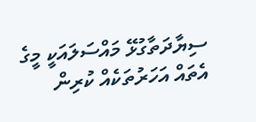ސިޔާދަތާގުޅޭ މައްސަލައަކީ މީގެ އެތައް އަހަރުތަކެއް ކުރިން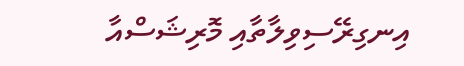އިނގިރޭސިވިލާތާއި މޮރިޝަސްއާ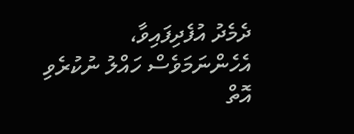ދެމެދު އުފެދިފައިވާ، އެހެންނަމަވެސް ހައްލު ނުކުރެވި އޮތް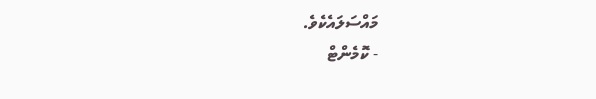މައްސަލައެކެވެ.
- ކޮމެންޓް